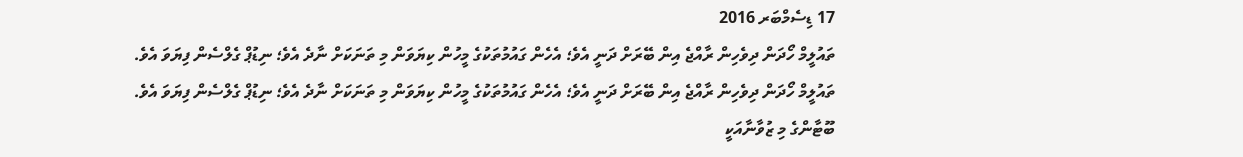17 ޑިސެމްބަރ 2016
ތައުލީމް ހޯދަން ދިވެހިން ރާއްޖެ އިން ބޭރަށް ދަނީ އެވެ؛ އެހެން ގައުމުތަކުގެ މީހުން ކިޔަވަން މި ތަނަކަށް ނާދެ އެވެ؛ ނިޑުޕް ގެލްސެން ފިޔަވަ އެވެ.
ތައުލީމް ހޯދަން ދިވެހިން ރާއްޖެ އިން ބޭރަށް ދަނީ އެވެ؛ އެހެން ގައުމުތަކުގެ މީހުން ކިޔަވަން މި ތަނަކަށް ނާދެ އެވެ؛ ނިޑުޕް ގެލްސެން ފިޔަވަ އެވެ.
ބޫޓާންގެ މި ޒުވާނާއަކީ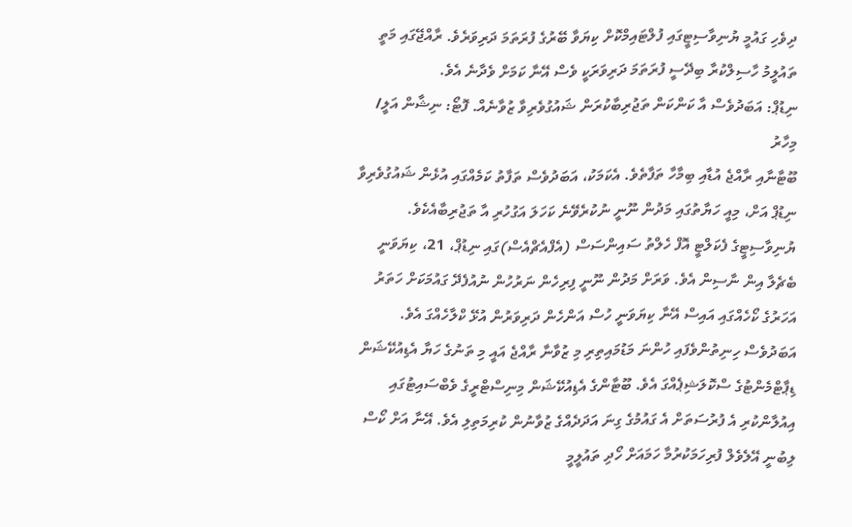ދިވެހި ގައުމީ ޔުނިވާސިޓީގައި ފުލްޓައިމްކޮށް ކިޔަވާ ބޭރުގެ ފުރަތަމަ ދަރިވަރެވެ. ރާއްޖޭގައި މަތީ ތައުލީމު ހާސިލްކުރާ ބިދޭސީ ފުރަތަމަ ދަރިވަރަކީ ވެސް އޭނާ ކަމަށް ވެދާނެ އެވެ.
ނިޑުޕް: އަބަދުވެސް އާ ކަންކަން ތަޖުރިބާކުރަން ޝައުގުވެރިވާ ޒުވާނެއް. ފޮޓޯ: ނިޝާން އަލީ/ މިހާރު
ބޫޓާނާއި ރާއްޖެ އުޑާއި ބިމާހާ ތަފާތެވެ. އެކަމަކު، އަބަދުވެސް ތަފާތު ކަމެއްގައި އުޅެން ޝައުގުވެރިވާ ނިޑުޕް އަށް، މިއީ ހަޔާތުގައި މަދުން ނޫނީ ނުކުރެވޭނެ ކަހަލަ އަގުހުރި އާ ތަޖުރިބާއެކެވެ.
ޔުނިވާސިޓީގެ ފެކަލްޓީ އޮފް ހެލްތު ސައިންސަސް (އެފްއެޗްއެސް)ގައި ނިޑުޕް، 21، ކިޔަވަނީ ބެޗެލާ އިން ނާސިން އެވެ. ވަރަށް މަދުން ނޫނީ ފިރިހެން ނަރުހުން ނުއުފެދޭ ގައުމަކަށް ހަތަރު އަހަރުގެ ކޯހެއްގައި އައިސް އޭނާ ކިޔަވަނީ ހުސް އަންހެން ދަރިވަރުން އުޅޭ ކްލާހެއްގަ އެވެ.
އަބަދުވެސް ހިނިތުންވެފައި ހުންނަ މަޑުމައިތިރި މި ޒުވާނާ ރާއްޖެ އައީ މި ތަނުގެ ހަޔާ އެޑިއުކޭޝަން ޑިޕާޓްމެންޓުގެ ސްކޮލަޝިޕެއްގަ އެވެ. ބޫޓާންގެ އެޑިއުކޭޝަން މިނިސްޓްރީގެ ވެބްސައިޓުގައި އިއުލާންކުރި އެ ފުރުސަތަށް އެ ގައުމުގެ ގިނަ އަދަދެއްގެ ޒުވާނުން ކުރިމަތިލި އެވެ. އޭނާ އަށް ކޯސް ލިބުނީ އޭލެވެލް ފުރިހަމަކުރުމާ ހަމައަށް ހޯދި ތައުލީމީ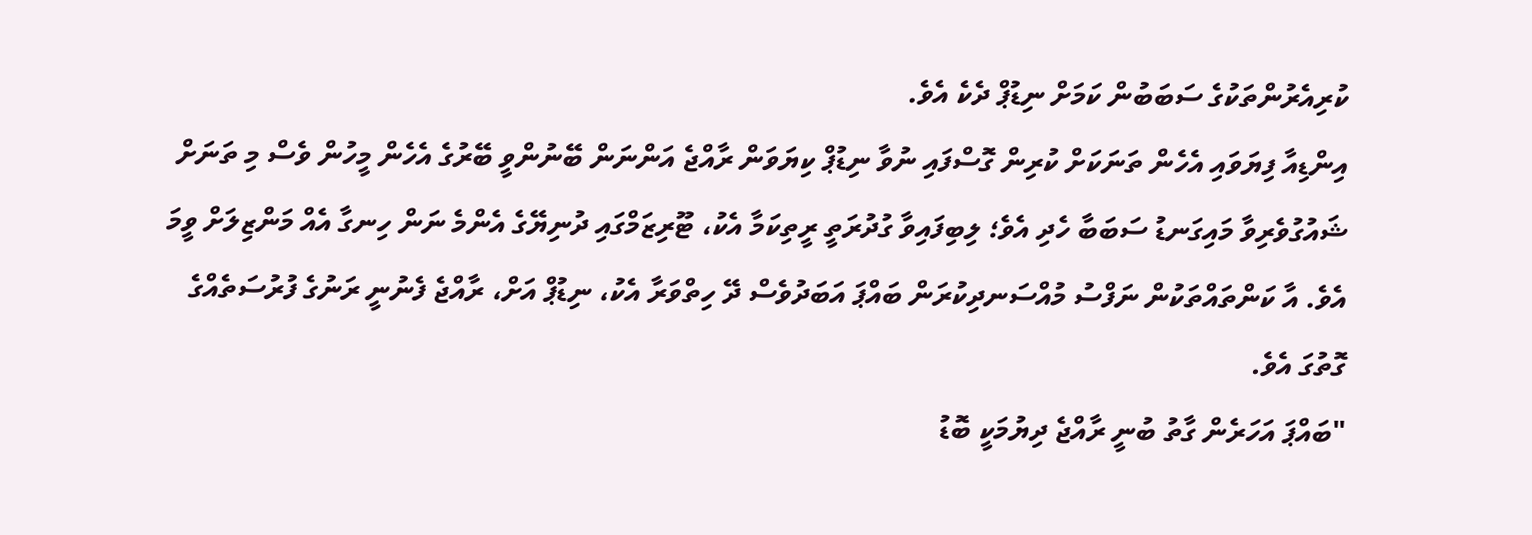ކުރިއެރުންތަކުގެ ސަބަބުން ކަމަށް ނިޑުޕް ދެކެ އެވެ.
އިންޑިއާ ފިޔަވައި އެހެން ތަނަކަށް ކުރިން ގޮސްފައި ނުވާ ނިޑުޕް ކިޔަވަން ރާއްޖެ އަންނަން ބޭނުންވީ ބޭރުގެ އެހެން މީހުން ވެސް މި ތަނަށް ޝައުގުވެރިވާ މައިގަނޑު ސަބަބާ ހެދި އެވެ؛ ލިބިފައިވާ ގުދުރަތީ ރީތިކަމާ އެކު، ޓޫރިޒަމްގައި ދުނިޔޭގެ އެންމެ ނަން ހިނގާ އެއް މަންޒިލަށް ވީމަ އެވެ. އާ ކަންތައްތަކުން ނަފްސު މުއްސަނދިކުރަން ބައްޕަ އަބަދުވެސް ދޭ ހިތްވަރާ އެކު، ނިޑުޕް އަށް، ރާއްޖެ ފެނުނީ ރަނުގެ ފުރުސަތެއްގެ ގޮތުގަ އެވެ.
"ބައްޕަ އަހަރެން ގާތު ބުނީ ރާއްޖެ ދިޔުމަކީ ބޮޑު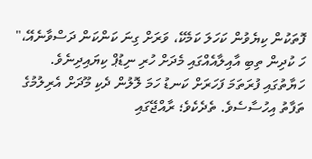ފޮތަކުން ކިޔެވުން ކަހަލަ ކަމެކޭ، ވަރަށް ގިނަ ކަންކަން ދަސްވާނެއޭ،" ހަ ކުދިން ތިބި އާއިލާއެއްގައި މެދަށް ހުރި ނިޑުޕް ކިޔައިދިނެވެ.
ހަޔާތުގައި ފުރަތަމަ ފަހަރަށް ކަނޑު ހަމަ ލޮލުން ދެކި މޫދަށް އެރިލުމުގެ ތަފާތު އިހުސާސެވެ. ތެދެކެވެ؛ ރާއްޖޭގައި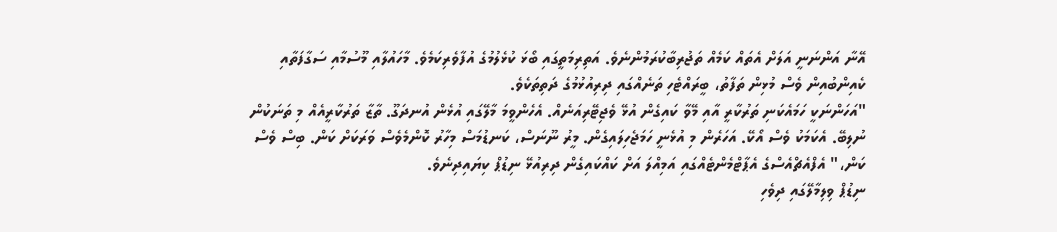އޭނާ އަންނަނީ އަލަށް އެތައް ކަމެއް ތަޖުރިބާކުރަމުންނެވެ. އަތިރިމަތީގައި ބޯޅަ ކުޅެލުމުގެ އުފާވެރިކަމެވެ. މާހައުލާއި މޫސުމާއި ސަގާފަތާއި ކެއިންބުއިން ވެސް މުޅިން ތަފާތު، ބީރައްޓެހި ތަނެއްގައި ދިރިއުޅުމުގެ ދަތިތަކެވެ.
"އަހަންނަކީ ހަމައެކަނި ތަރުކާރީ އާއި މޭވާ ކައިގެން އުޅޭ ވެޖިޓޭރިއަނެއް. އެހެންވީމަ މާލޭގައި އުޅެން އުނދަގޫ. ތާޒާ ތަރުކާރީއެއް މި ތަނަކުން ނުލިބޭ. އެކަމަކު ވެސް އޯކޭ. އަހަރެން މި އުޅެނީ ހަމަޖެހިލައިގެން. މީރު ނޫނަސް، ކަނޑުމަސް މިހާރު ކޮންމެވެސް ވަރަކަށް ކަން. ބިސް ވެސް ކަން،" އެފްއެޗްއެސްގެ އެޕާޓްމެންޓެއްގައި އަމިއްލަ އަށް ކައްކައިގެން ދިރިއުޅޭ ނިޑުޕް ކިޔައިދިނެވެ.
ނިޑުޕް ވިލިމާލޭގައި ދިވެހި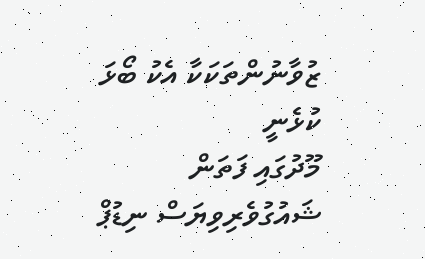ޒުވާނުންތަކަކާ އެކު ބޯޅަ ކުޅެނީ
މޫދުގައި ފަތަން ޝައުގުވެރިވިޔަސް ނިޑުޕް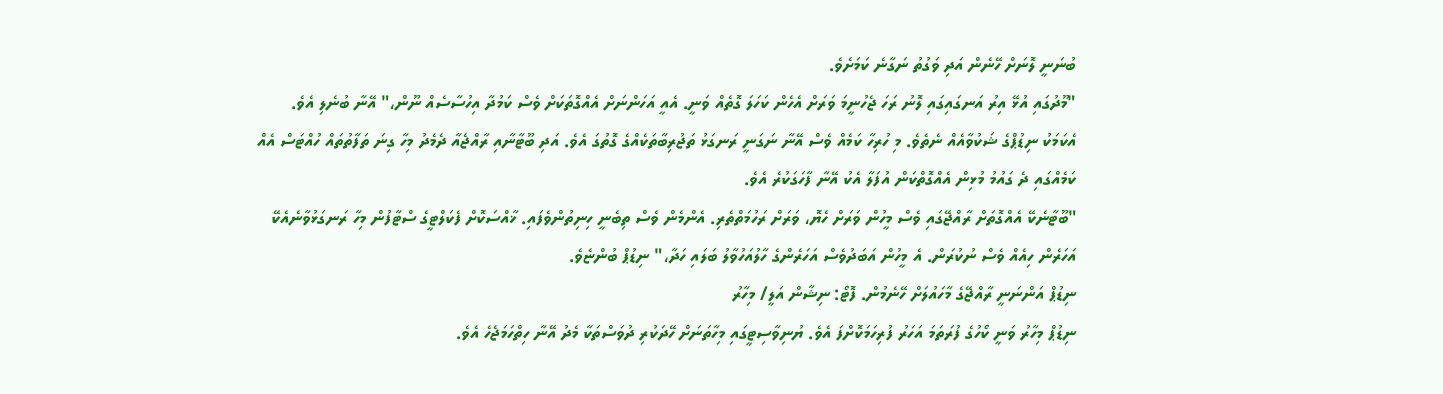ބުނަނީ ލޮނަށް ހޭނެން އަދި ވަގުތު ނަގާނެ ކަމަށެވެ.
"މޫދުގައި އުޅޭ އިރު އަނގައިގައި ލޮނު ރަހަ ޖެހުނީމަ ވަރަށް އެހެން ކަހަލަ ގޮތެއް ވަނީ. އެއީ އަހަންނަށް އެއްގޮތަކަށް ވެސް ކަމުދާ އިހުސާސެއް ނޫން،" އޭނާ ބުނެލި އެވެ.
އެކަމަކު ނިޑުޕްގެ ޝަކުވާއެއް ނެތެވެ. މި ހުރިހާ ކަމެއް ވެސް އޭނާ ނަގަނީ ރަނގަޅު ތަޖުރިބާތަކެއްގެ ގޮތުގަ އެވެ. އަދި ބޫޓާނާއި ރާއްޖެއާ ދެމެދު މިހާ ގިނަ ތަފާތުތައް ހުއްޓަސް އެއް ކަމެއްގައި ދެ ގައުމު މުޅިން އެއްގޮތްކަން އުފަލާ އެކު އޭނާ ފާހަގަކުރެ އެވެ.
"ބޫޓާނެކޭ އެއްގޮތަށް ރާއްޖޭގައި ވެސް މީހުން ވަރަށް ހެޔޮ، ވަރަށް ރަހުމަތްތެރި. އެންމެން ވެސް ތިބެނީ ހިނިތުންވެފައި. ޚާއްސަކޮށް ފެކަލްޓީގެ ސްޓާފުން މިހާ ރަނގަޅުވާނެއެކޭ އަހަރެން ހިއެއް ވެސް ނުކުރަން. އެ މީހުން އަބަދުވެސް އަހަރެންގެ ހާލުއަހުވާލު ބަލައި ހަދާ،" ނިޑުޕް ބުންޏެވެ.
ނިޑުޕް އަންނަނީ ރާއްޖޭގެ މާހައުލަށް ހޭނެމުން. ފޮޓޯ: ނިޝާން އަލީ/ މިހާރު
ނިޑުޕް މިހާރު ވަނީ ކޯހުގެ ފުރަތަމަ އަހަރު ފުރިހަމަކޮށްފަ އެވެ. ޔުނިވާސިޓީގައި މިހާތަނަށް ހޭދަކުރި ދުވަސްތަކާ މެދު އޭނާ ހިތްހަމަޖެހެ އެވެ.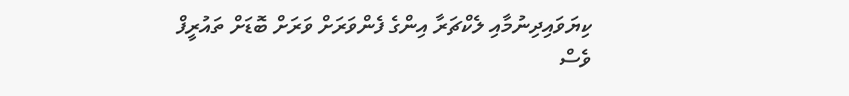ކިޔަވައިދިނުމާއި ލެކްޗަރާ އިންގެ ފެންވަރަށް ވަރަށް ބޮޑަށް ތައުރީފް ވެސް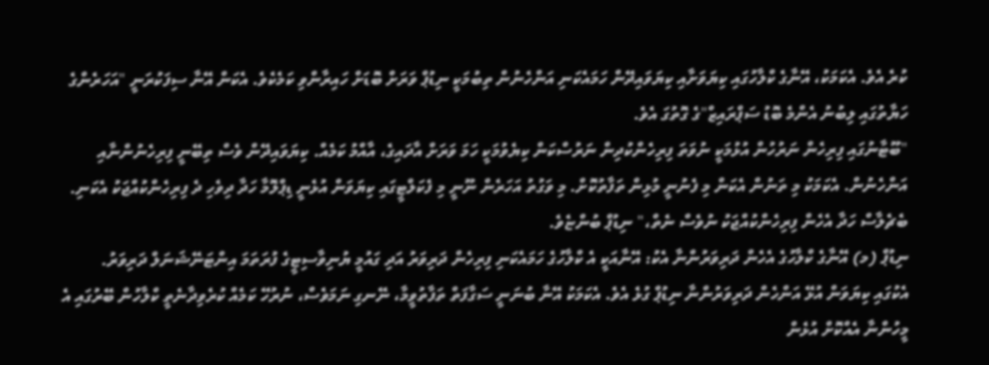ކުރެ އެވެ. އެކަމަކު، އޭނާގެ ކްލާހުގައި ކިޔަވަށާއި ކިޔަވައިދޭން ހަމައެކަނި އަންހެނުން ތިބުމަކީ ނިޑުޕް ވަރަށް ބޮޑަށް ހައިރާންވި ކަމެކެވެ. އެކަން އޭނާ ސިފަކުރަނީ "އަހަރެންގެ ހަޔާތުގައި ލިބުނު އެންމެ ބޮޑު ސަޕްރައިޒް"ގެ ގޮތުގަ އެވެ.
"ބޫޓާނުގައި ފިރިހެން ނަރުހުން އުޅުމަކީ ނުވަތަ ފިރިހެންކުދިން ނަރުސްކަން ކިޔެވުމަކީ ހަމަ ވަރަށް އާދައިގެ، އާއްމު ކަމެއް. ކިޔަވައިދޭން ވެސް ތިބޭނީ ފިރިހެނުންނާއި އަންހެނުން. އެކަމަކު މި ތަނުން އެކަން މި ފެނުނީ މުޅިން ތަފާތުކޮށް. މި ވަގުތު އަހަރެން ނޫނީ މި ފެކަލްޓީގައި ކިޔަވަން އުޅެނީ ޑިޕްލޮމާ ހަދާ ދިވެހި ދެ ފިރިހެންކުއްޖަކު އެކަނި. ބެޗެލާސް ހަދާ އެހެން ފިރިހެންކުއްޖަކު ނުވެސް ނެތް،" ނިޑުޕް ބުންޏެވެ.
ނިޑުޕް (މ) އޭނާގެ ކްލާހުގެ އެހެން ދަރިވަރުންނާ އެކު: އޭނާއަކީ އެ ކްލާހުގެ ހަމައެކަނި ފިރިހެން ދަރިވަރު އަދި ގައުމީ ޔުނިވާސިޓީގެ ފުރަތަމަ އިންޓަނޭޝަނަލް ދަރިވަރު.
އެކުގައި ކިޔަވަން އުޅޭ އަންހެން ދަރިވަރުންނާ ނިޑުޕް ގުޅެ އެވެ. އެކަމަކު އޭނާ ބުނަނީ ސަގާފަތް ތަފާތުވީމާ، ނޭނގި ނަމަވެސް، ނުރުހޭ ކަމެއް ކުރެވިދާނެތީ ކްލާހުން ބޭރުގައި އެ މީހުންނާ އެއްކޮށް އުޅެން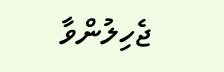ޖެހިލުންވާ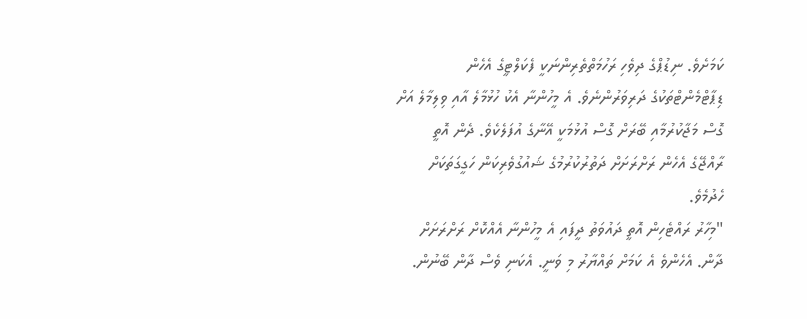ކަމަށެވެ. ނިޑުޕްގެ ދިވެހި ރަހުމަތްތެރިންނަކީ ފެކަލްޓީގެ އެހެން ޑިޕާޓްމެންޓްތަކުގެ ދަރިވަރުންނެވެ. އެ މީހުންނާ އެކު ހުޅުމާލެ އާއި ވިލިމާލެ އަށް ގޮސް މަޖާކުރުމާއި ބޭރަށް ގޮސް އުޅުމަކީ އޭނާގެ އުފަލެކެވެ. ދެން އޮތީ ރާއްޖޭގެ އެހެން ރަށްރަށަށް ދަތުރުކުރުމުގެ ޝައުގުވެރިކަން ހަގީގަތަކަށް ހެދުމެވެ.
"މިހާރު ރައްޓެހިން އޮތީ ދައުވަތު ދީފައި އެ މީހުންނާ އެއްކޮށް ރަށްރަށަށް ދާން. އެހެންވެ އެ ކަމަށް ތައްޔާރު މި ވަނީ. އެކަނި ވެސް ދާން ބޭނުން.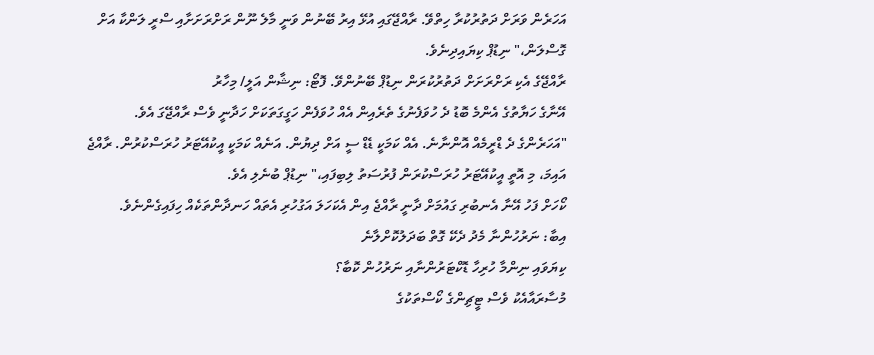އަހަރެން ވަރަށް ދަތުރުކުރާ ހިތްވޭ. ރާއްޖޭގައި އުޅޭ އިރު ބޭނުން ވަނީ މާލެ ނޫން ރަށްރަށަށާއި ސްރީ ލަންކާ އަށް ގޮސްލަން،" ނިޑުޕް ކިޔައިދިނެވެ.
ރާއްޖޭގެ އެކި ރަށްރަށަށް ދަތުރުކުރަން ނިޑުޕް ބޭނުންވޭ. ފޮޓޯ: ނިޝާން އަލީ/ މިހާރު
އޭނާގެ ހަޔާތުގެ އެންމެ ބޮޑު ދެ ހުވަފެނުގެ ތެރެއިން އެއް ހުވަފެން ހަގީގަތަކަށް ހަދާނީ ވެސް ރާއްޖޭގަ އެވެ.
"އަހަރެންގެ ދެ ޑްރީމެއް އޮންނާނެ. އެއް ކަމަކީ ޑެޑް ސީ އަށް ދިޔުން. އަނެއް ކަމަކީ އީކުއޭޓަރު ހުރަސްކުރުން. ރާއްޖެ އައިމަ، މި އޮތީ އީކުއޭޓަރު ހުރަސްކުރަން ފުރުސަތު ލިބިފައި،" ނިޑުޕް ބުނެލި އެވެ.
ކޯހަށް ފަހު އޭނާ އެނބުރި ގައުމަށް ދާނީ ރާއްޖެ އިން އެކަހަލަ އަގުހުރި އެތައް ހަނދާންތަކެއް ހިފައިގެންނެވެ.
އިބާ: ނަރުހުންނާ މެދު ދެކޭ ގޮތް ބަދަލުކޮށްލާނެ
ކިޔަވައި ނިންމާ ހުރިހާ ޑޮކްޓަރުންނާއި ނަރުހުން ކޮބާ؟
މުސާރައާއެކު ވެސް ޓީޗިންގެ ކޯސްތަކުގެ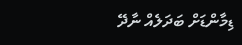ޑިމާންޑަށް ބަދަލެއް ނާދޭ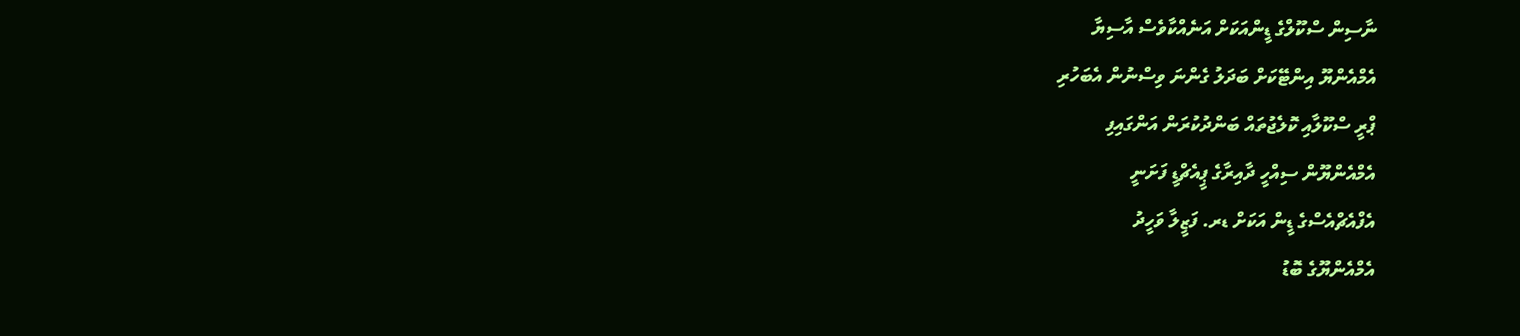ނާސިން ސްކޫލްގެ ޑީންއަކަށް އަނެއްކާވެސް އާސިޔާ
އެމްއެންޔޫ އިންޓޭކަށް ބަދަލު ގެންނަ ވިސްނުން އެބަހުރި
ޕްރީ ސްކޫލާއި ކޮލެޖުތައް ބަންދުކުރަން އަންގައިފި
އެމްއެންޔޫން ސިއްހީ ދާއިރާގެ ޕީއެޗްޑީ ފަށަނީ
އެފްއެޗްއެސްގެ ޑީން އަކަށް ޑރ. ފަޒީލާ ވަހީދު
އެމްއެންޔޫގެ ބޮޑު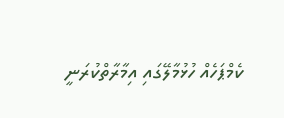ކެމްޕަހެއް ހުޅުމާލޭގައި އިމާރާތްކުރަނީ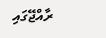ރާއްޖޭގައި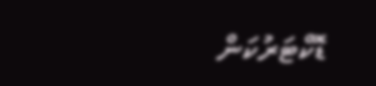ޑޮކްޓަރުކަން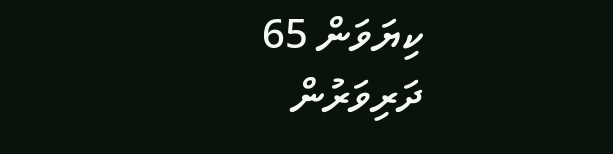ކިޔަވަން 65 ދަރިވަރުން